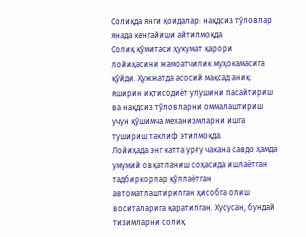Солиқда янги қоидалар: нақдсиз тўловлар янада кенгайиши айтилмоқда
Солиқ қўмитаси ҳукумат қарори лойиҳасини жамоатчилик муҳокамасига қўйди. Ҳужжатда асосий мақсад аниқ: яширин иқтисодиёт улушини пасайтириш ва нақдсиз тўловларни оммалаштириш учун қўшимча механизмларни ишга тушириш таклиф этилмоқда.
Лойиҳада энг катта урғу чакана савдо ҳамда умумий овқатланиш соҳасида ишлаётган тадбиркорлар қўллаётган автоматлаштирилган ҳисобга олиш воситаларига қаратилган. Хусусан, бундай тизимларни солиқ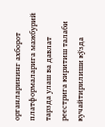органларининг ахборот платформаларига мажбурий тарзда улаш ва давлат реестрига киритиш талаби кучайтирилиши кўзда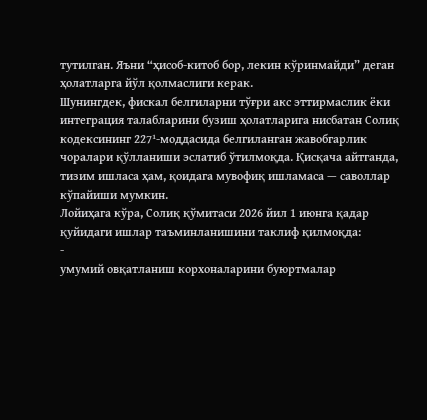тутилган. Яъни “ҳисоб-китоб бор, лекин кўринмайди” деган ҳолатларга йўл қолмаслиги керак.
Шунингдек, фискал белгиларни тўғри акс эттирмаслик ёки интеграция талабларини бузиш ҳолатларига нисбатан Солиқ кодексининг 227¹-моддасида белгиланган жавобгарлик чоралари қўлланиши эслатиб ўтилмоқда. Қисқача айтганда, тизим ишласа ҳам, қоидага мувофиқ ишламаса — саволлар кўпайиши мумкин.
Лойиҳага кўра, Солиқ қўмитаси 2026 йил 1 июнга қадар қуйидаги ишлар таъминланишини таклиф қилмоқда:
-
умумий овқатланиш корхоналарини буюртмалар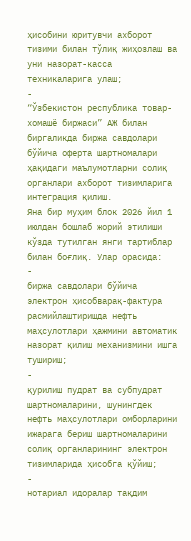ҳисобини юритувчи ахборот тизими билан тўлиқ жиҳозлаш ва уни назорат-касса техникаларига улаш;
-
“Ўзбекистон республика товар-хомашё биржаси” АЖ билан биргаликда биржа савдолари бўйича оферта шартномалари ҳақидаги маълумотларни солиқ органлари ахборот тизимларига интеграция қилиш.
Яна бир муҳим блок 2026 йил 1 июлдан бошлаб жорий этилиши кўзда тутилган янги тартиблар билан боғлиқ. Улар орасида:
-
биржа савдолари бўйича электрон ҳисобварақ-фактура расмийлаштиришда нефть маҳсулотлари ҳажмини автоматик назорат қилиш механизмини ишга тушириш;
-
қурилиш пудрат ва субпудрат шартномаларини, шунингдек нефть маҳсулотлари омборларини ижарага бериш шартномаларини солиқ органларининг электрон тизимларида ҳисобга қўйиш;
-
нотариал идоралар тақдим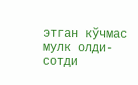этган кўчмас мулк олди-сотди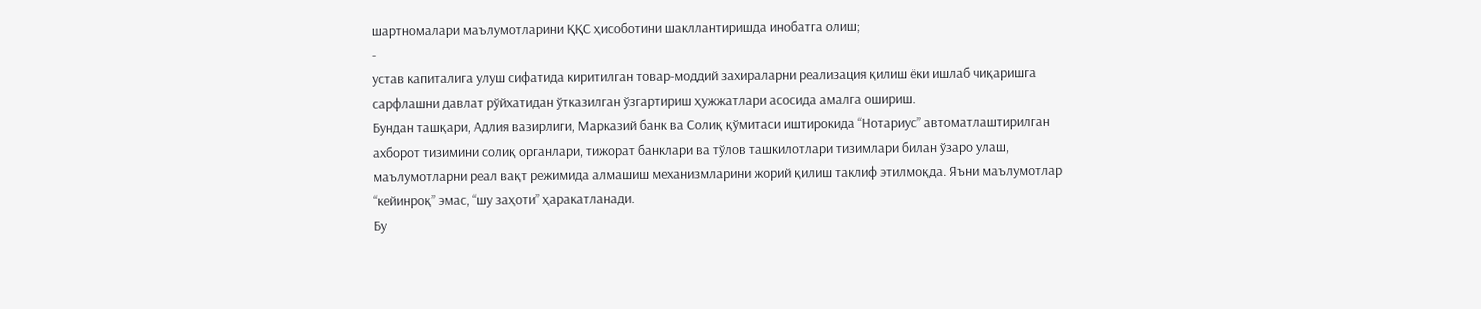шартномалари маълумотларини ҚҚС ҳисоботини шакллантиришда инобатга олиш;
-
устав капиталига улуш сифатида киритилган товар-моддий захираларни реализация қилиш ёки ишлаб чиқаришга сарфлашни давлат рўйхатидан ўтказилган ўзгартириш ҳужжатлари асосида амалга ошириш.
Бундан ташқари, Адлия вазирлиги, Марказий банк ва Солиқ қўмитаси иштирокида “Нотариус” автоматлаштирилган ахборот тизимини солиқ органлари, тижорат банклари ва тўлов ташкилотлари тизимлари билан ўзаро улаш, маълумотларни реал вақт режимида алмашиш механизмларини жорий қилиш таклиф этилмоқда. Яъни маълумотлар “кейинроқ” эмас, “шу заҳоти” ҳаракатланади.
Бу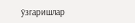ўзгаришлар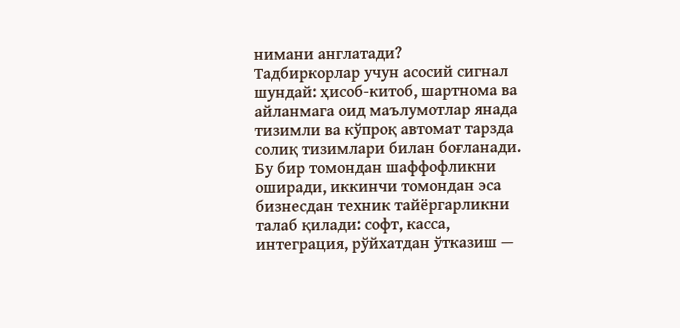нимани англатади?
Тадбиркорлар учун асосий сигнал шундай: ҳисоб-китоб, шартнома ва айланмага оид маълумотлар янада тизимли ва кўпроқ автомат тарзда солиқ тизимлари билан боғланади. Бу бир томондан шаффофликни оширади, иккинчи томондан эса бизнесдан техник тайёргарликни талаб қилади: софт, касса, интеграция, рўйхатдан ўтказиш —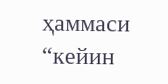ҳаммаси “кейин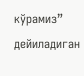кўрамиз” дейиладиган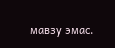мавзу эмас.